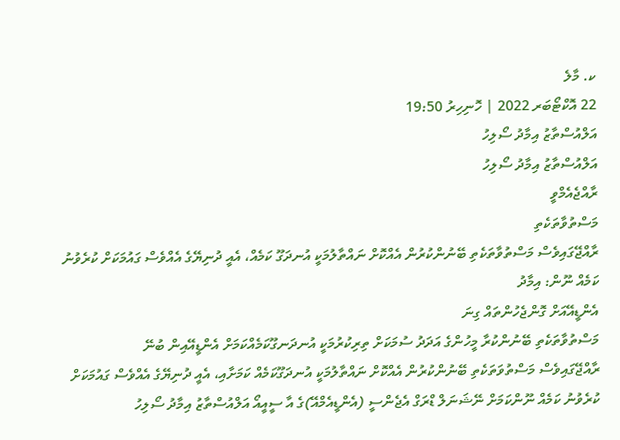ކ. މާލެ
22 އޮކްޓޯބަރ 2022 | ހޮނިހިރު 19:50
އަލްއުސްތާޒު އިމާދު ސޯލިހު
އަލްއުސްތާޒު އިމާދު ސޯލިހު
ރާއްޖެއެމްވީ
މަސްތުވާތަކެތި
ރާއްޖޭގައިވެސް މަސްތުވާތަކެތި ބޭނުންކުރުން އެއްކޮށް ނައްތާލުމަކީ އުނދަގޫ ކަމެއް، އެއީ ދުނިޔޭގެ އެއްވެސް ގައުމަކަށް ކުރެވުނު ކަމެއް ނޫން: އިމާދު
އެންޑީއޭއަށް ގޮންޖެހުންތައް ގިނަ
މަސްތުވާތަކެތި ބޭނުންކުރާ މީހުންގެ އަދަދު ސުމަކަށް ތިރިކުރުމަކީ އުނދަނގޫކަމެއްކަމަށް އެންޑީއޭއިން ބުނޭ
ރާއްޖޭގައިވެސް މަސްތުވަތަކެތި ބޭނުންކުރުން އެއްކޮށް ނައްތާލުމަކީ އުނދަގޫކަމެއް ކަމަށާއި، އެއީ ދުނިޔޭގެ އެއްވެސް ގައުމަކަށް ކުރެވުނު ކަމެއް ނޫންކަމަށް ނޭޝަނަލް ޑްރަގް އެޖެންސީ (އެންޑީއެމްއޭ)ގެ އާ ސީއީއޯ އަލްއުސްތާޒު އިމާދު ސޯލިހު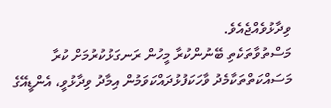ވިދާޅުވެއްޖެއެވެ.
މަސްތުވާތަކެތި ބޭނުންކުރާ މީހުން ރަނގަޅުކުރުމަށް ކުރާ މަސައްކަތްތަކާމެދު ވާހަކަފުޅުދައްކަވަމުން އިމާދު ވިދާޅުވީ، އެންޑީއޭގެ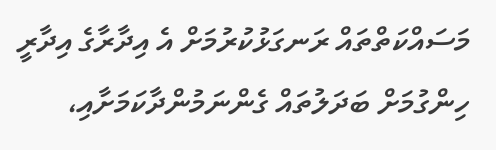މަސައްކަތްތައް ރަނގަޅުކުރުމަށް އެ އިދާރާގެ އިދާރީ ހިންގުމަށް ބަދަލުތައް ގެންނަމުންދާކަމަށާއި،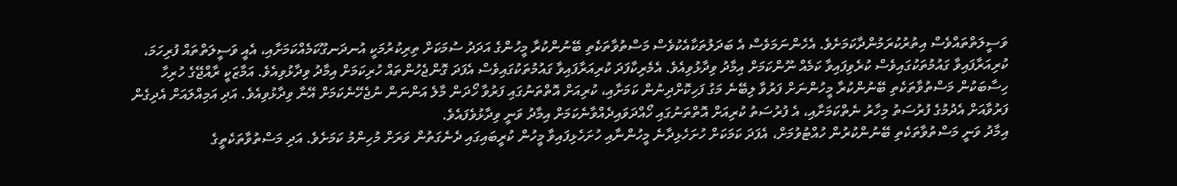ވަސީލަތްތައްވެސް އިތުރުކުރަމުންދާކަމަށެވެ. އެހެންނަމަވެސް އެ ބަދަލުތަކާއެކުވެސް މަސްތުވާތަކެތި ބޭނުންކުރާ މީހުންގެ އަދަދު ސުމަކަށް ތިރިކުރުމަކީ އުނދަނގޫކަމެއްކަމަށާއި، އެއީ ވަސީލަތްތައް ފުރިހަމަ، ކުރިއަރާފައިވާ ގައުމުތަކުގައިވެސް ކުރެވިފައިވާ ކަމެއް ނޫންކަމަށް އިމާދު ވިދާޅުވިއެވެ. އެމެރިކާފަދަ ކުރިއަރާފައިވާ ގައުމުތަކުގައިވެސް އެފަދަ ގޮންޖެހުންތައް ހުރިކަމަށް އިމާދު ވިދާޅުވިއެވެ. އަމާޒަކީ ރާއްޖޭގެ ހުރިހާ ހިސާބަކުން މަސްތުވާތަކެތި ބޭނުންކުރާ މީހުންނަށް ފަރުވާ ލިބޭނެ މަގު ފަހިކޮށްދިނުން ކަމަށާއި، ކުރިއަށް އޮތްތަނުގައި ފަރުވާ ހޯދަން މާލެ އަންނަން ނުޖެހޭނެކަމަށް އޭނާ ވިދާޅުވިއެވެ. އަދި އަމިއްލައަށް އެދިގެން ފަރުވާއަށް އެދުމުގެ ފުރުސަތު މިހާރު ނެތްކަމަށާއި، އެ ފުރުސަތު ކުރިއަށް އޮތްތަނުގައި ހޯއްދަވައިދެއްވާނެކަމަށް އިމާދު ވަނީ ވިދާޅުވެފައެވެ.
އިމާދު ވަނީ މަސްތުވާތަކެތި ބޭނުންކުރުން ހުއްޓުވުމަށް، އެފަދަ ކަމަކަށް ހުށަހެޅިދާނެ މީހުންނާއި ހުށަހެޅިފައިވާ މީހުން ކުރީބައިގައި ދެނެގަތުން ވަރަށް މުހިންމު ކަމަށެވެ. އަދި މަސްތުވާތަކެތީގެ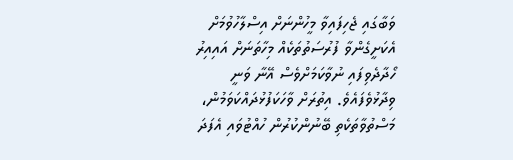ވަބާގައި ޖެހިފައިވާ މީހުންނަށް އިސްލާހުވުމަށް އެކަށީގެންވާ ފުރުސަތުތަކެއް މިހާތަނަށް އައިއިރު ހޯދާދެވިފައި ނުވާކަމަށްވެސް އޭނާ ވަނީ ވިދާޅުވެފައެވެ. އިތުރަށް ވާހަކަފުޅުދައްކަވަމުން، މަސްތުވާތަކެތި ބޭނުންކުރުން ހުއްޓުވައި އެފަދަ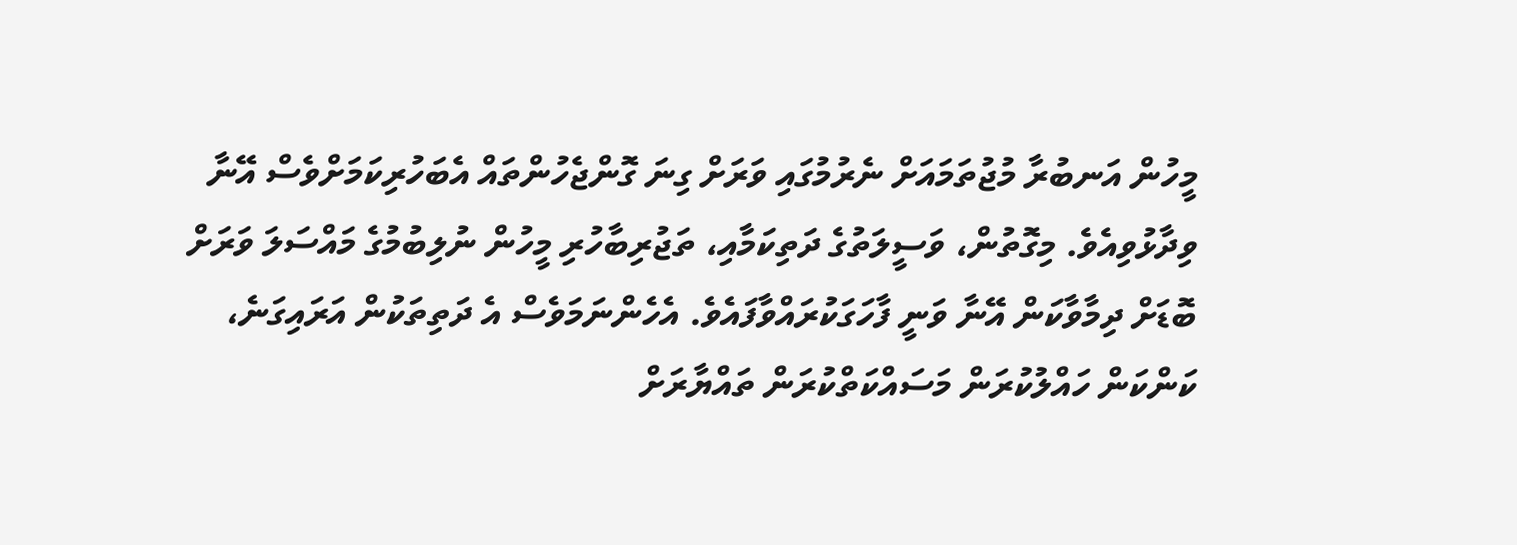މީހުން އަނބުރާ މުޖުތަމައަށް ނެރުމުގައި ވަރަށް ގިނަ ގޮންޖެހުންތައް އެބަހުރިކަމަށްވެސް އޭނާ ވިދާޅުވިއެވެ. މިގޮތުން، ވަސީލަތުގެ ދަތިކަމާއި، ތަޖުރިބާހުރި މީހުން ނުލިބުމުގެ މައްސަލަ ވަރަށް ބޮޑަށް ދިމާވާކަން އޭނާ ވަނީ ފާހަގަކުރައްވާފައެވެ. އެހެންނަމަވެސް އެ ދަތިތަކުން އަރައިގަނެ، ކަންކަން ހައްލުކުރަން މަސައްކަތްކުރަން ތައްޔާރަށް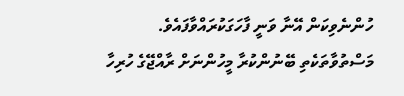ހުންނެވިކަން އޭނާ ވަނީ ފާހަގަކުރައްވާފައެވެ.
މަސްތުވާތަކެތި ބޭނުންކުރާ މީހުންނަށް ރާއްޖޭގެ ހުރިހާ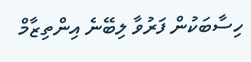ހިސާބަކުން ފަރުވާ ލިބޭނެ އިންތިޒާމް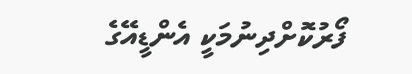ފޯރުކޮށްދިނުމަކީ އެންޑީއޭގެ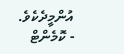އުންމީދެކެވެ.
- ކޮމެންޓް